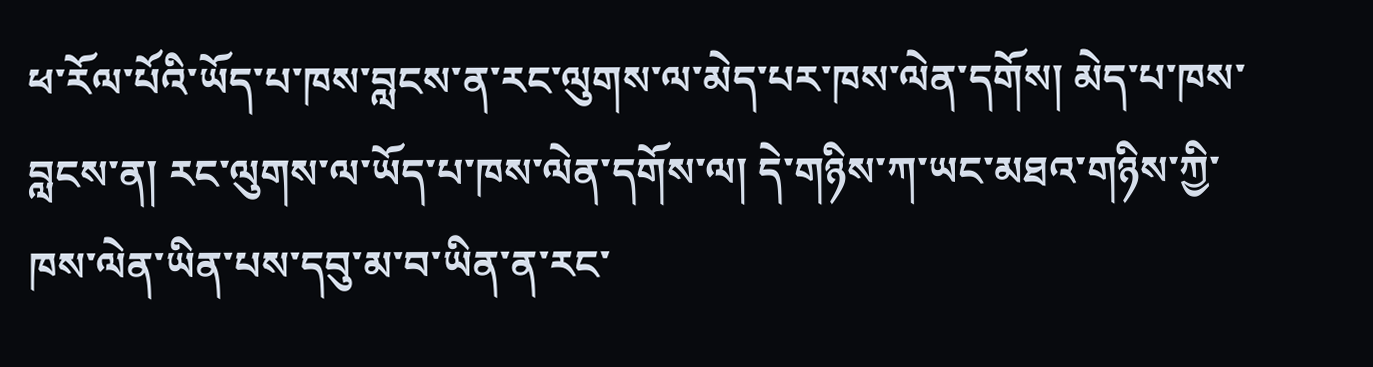ཕ་རོལ་པོའི་ཡོད་པ་ཁས་བླངས་ན་རང་ལུགས་ལ་མེད་པར་ཁས་ལེན་དགོས། མེད་པ་ཁས་བླངས་ན། རང་ལུགས་ལ་ཡོད་པ་ཁས་ལེན་དགོས་ལ། དེ་གཉིས་ཀ་ཡང་མཐའ་གཉིས་ཀྱི་ཁས་ལེན་ཡིན་པས་དབུ་མ་བ་ཡིན་ན་རང་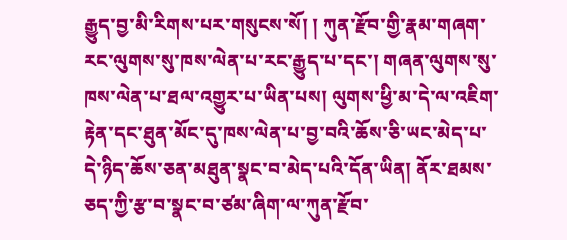རྒྱུད་བྱ་མི་རིགས་པར་གསུངས་སོ། ། ཀུན་རྫོབ་གྱི་རྣམ་གཞག་རང་ལུགས་སུ་ཁས་ལེན་པ་རང་རྒྱུད་པ་དང་། གཞན་ལུགས་སུ་ཁས་ལེན་པ་ཐལ་འགྱུར་པ་ཡིན་པས། ལུགས་ཕྱི་མ་དེ་ལ་འཇིག་རྟེན་དང་ཐུན་མོང་དུ་ཁས་ལེན་པ་བྱ་བའི་ཆོས་ཅི་ཡང་མེད་པ་ དེ་ཉིད་ཆོས་ཅན་མཐུན་སྣང་བ་མེད་པའི་དོན་ཡིན། ནོར་ཐམས་ཅད་ཀྱི་རྩ་བ་སྣང་བ་ཙམ་ཞིག་ལ་ཀུན་རྫོབ་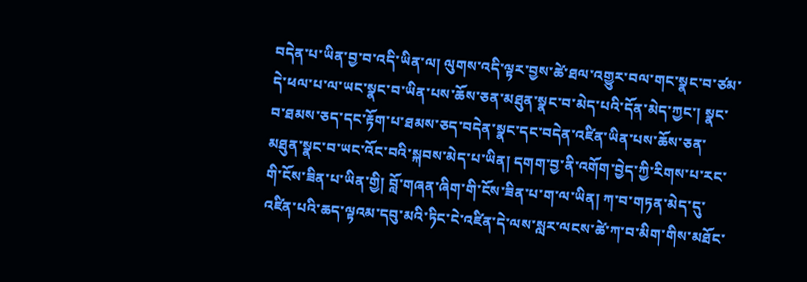བདེན་པ་ཡིན་བྱ་བ་འདི་ཡིན་ལ། ལུགས་འདི་ལྟར་བྱས་ཚེ་ཐལ་འགྱུར་བལ་གང་སྣང་བ་ཙམ་དེ་ཕལ་པ་ལ་ཡང་སྣང་བ་ཡིན་པས་ཆོས་ཅན་མཐུན་སྣང་བ་མེད་པའི་དོན་མེད་ཀྱང་། སྣང་བ་ཐམས་ཅད་དང་རྟོག་པ་ཐམས་ཅད་བདེན་སྣང་དང་བདེན་འཛིན་ཡིན་པས་ཆོས་ཅན་མཐུན་སྣང་བ་ཡང་འོང་བའི་སྐབས་མེད་པ་ཡིན། དགག་བྱ་ནི་འགོག་བྱེད་ཀྱི་རིགས་པ་རང་གི་ངོས་ཟིན་པ་ཡིན་གྱི། བློ་གཞན་ཞིག་གི་ངོས་ཟིན་པ་ག་ལ་ཡིན། ཀ་བ་གཏན་མེད་དུ་འཛིན་པའི་ཆད་ལྟའམ་དབུ་མའི་ཏིང་ངེ་འཛིན་དེ་ལས་སླར་ལངས་ཚེ་ཀ་བ་མིག་གིས་མཐོང་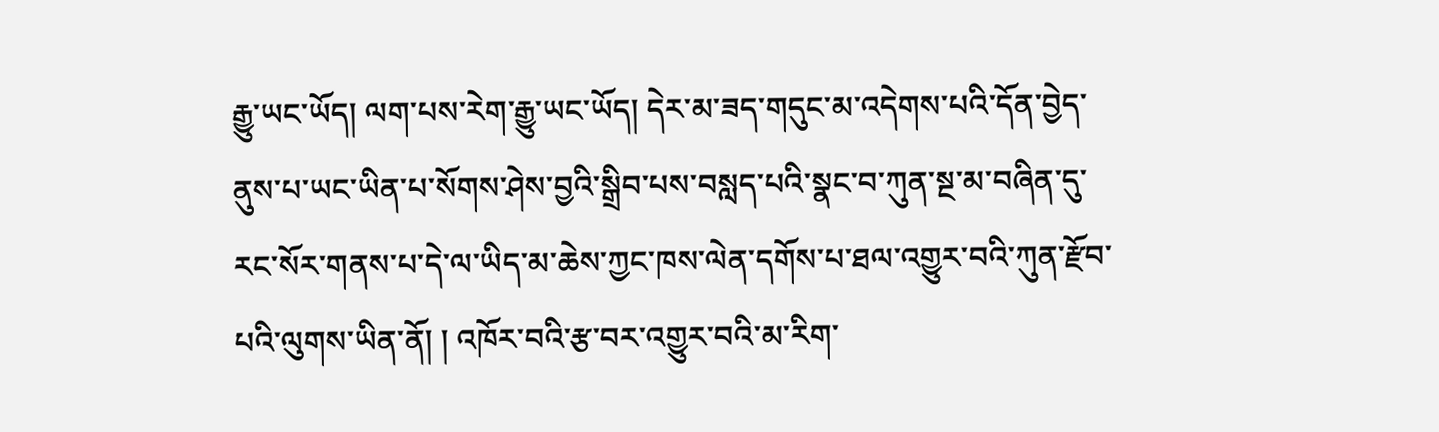རྒྱུ་ཡང་ཡོད། ལག་པས་རེག་རྒྱུ་ཡང་ཡོད། དེར་མ་ཟད་གདུང་མ་འདེགས་པའི་དོན་བྱེད་ནུས་པ་ཡང་ཡིན་པ་སོགས་ཤེས་བྱའི་སྒྲིབ་པས་བསླད་པའི་སྣང་བ་ཀུན་སྔ་མ་བཞིན་དུ་རང་སོར་གནས་པ་དེ་ལ་ཡིད་མ་ཆེས་ཀྱང་ཁས་ལེན་དགོས་པ་ཐལ་འགྱུར་བའི་ཀུན་རྫོབ་པའི་ལུགས་ཡིན་ནོ། ། འཁོར་བའི་རྩ་བར་འགྱུར་བའི་མ་རིག་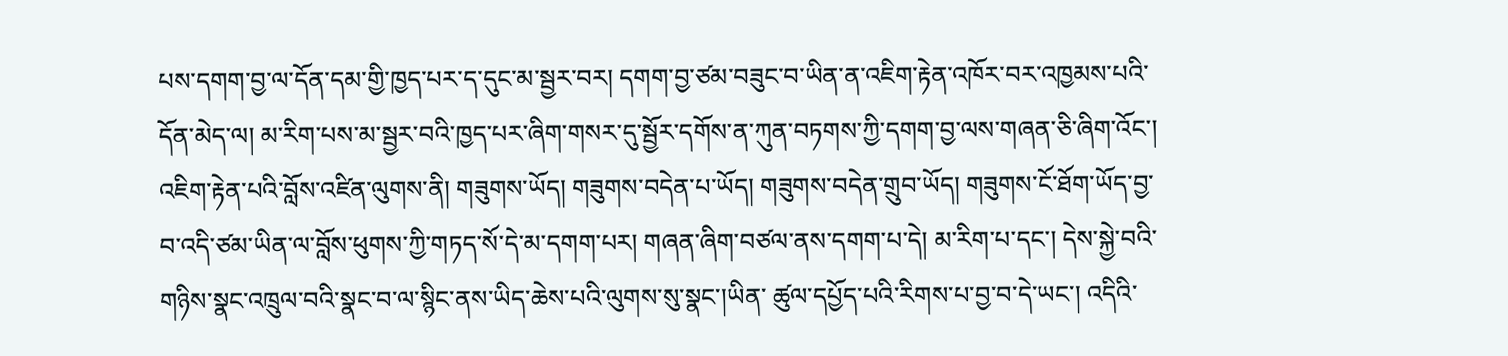པས་དགག་བྱ་ལ་དོན་དམ་གྱི་ཁྱད་པར་ད་དུང་མ་སྦྱར་བར། དགག་བྱ་ཙམ་བཟུང་བ་ཡིན་ན་འཇིག་རྟེན་འཁོར་བར་འཁྱམས་པའི་དོན་མེད་ལ། མ་རིག་པས་མ་སྦྱར་བའི་ཁྱད་པར་ཞིག་གསར་དུ་སྦྱོར་དགོས་ན་ཀུན་བཏགས་ཀྱི་དགག་བྱ་ལས་གཞན་ཅི་ཞིག་འོང་། འཇིག་རྟེན་པའི་བློས་འཛིན་ལུགས་ནི། གཟུགས་ཡོད། གཟུགས་བདེན་པ་ཡོད། གཟུགས་བདེན་གྲུབ་ཡོད། གཟུགས་ངོ་ཐོག་ཡོད་བྱ་བ་འདི་ཙམ་ཡིན་ལ་བློས་ཕུགས་ཀྱི་གཏད་སོ་དེ་མ་དགག་པར། གཞན་ཞིག་བཙལ་ནས་དགག་པ་དེ། མ་རིག་པ་དང་། དེས་སྐྱེ་བའི་གཉིས་སྣང་འཁྲུལ་བའི་སྣང་བ་ལ་སྙིང་ནས་ཡིད་ཆེས་པའི་ལུགས་སུ་སྣང་།ཡིན་ ཚུལ་དཔྱོད་པའི་རིགས་པ་བྱ་བ་དེ་ཡང་། འདིའི་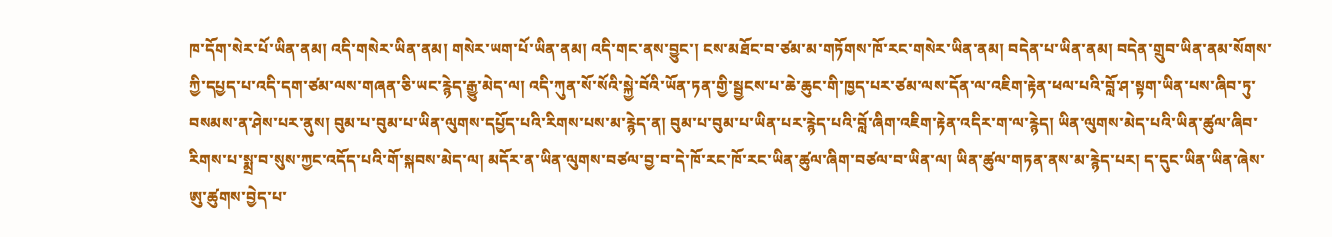ཁ་དོག་སེར་པོ་ཡིན་ནམ། འདི་གསེར་ཡིན་ནམ། གསེར་ཡག་པོ་ཡིན་ནམ། འདི་གང་ནས་བྱུང་། ངས་མཐོང་བ་ཙམ་མ་གཏོགས་ཁོ་རང་གསེར་ཡིན་ནམ། བདེན་པ་ཡིན་ནམ། བདེན་གྲུབ་ཡིན་ནམ་སོགས་ཀྱི་དཔྱད་པ་འདི་དག་ཙམ་ལས་གཞན་ཅི་ཡང་རྙེད་རྒྱུ་མེད་ལ། འདི་ཀུན་སོ་སོའི་སྐྱེ་བོའི་ཡོན་ཏན་གྱི་སྦྱངས་པ་ཆེ་ཆུང་གི་ཁྱད་པར་ཙམ་ལས་དོན་ལ་འཇིག་རྟེན་ཕལ་པའི་བློ་ཤ་སྟག་ཡིན་པས་ཞིབ་ཏུ་བསམས་ན་ཤེས་པར་ནུས། བུམ་པ་བུམ་པ་ཡིན་ལུགས་དཔྱོད་པའི་རིགས་པས་མ་རྙེད་ན། བུམ་པ་བུམ་པ་ཡིན་པར་རྙེད་པའི་བློ་ཞིག་འཇིག་རྟེན་འདིར་ག་ལ་རྙེད། ཡིན་ལུགས་མེད་པའི་ཡིན་ཚུལ་ཞིབ་རིགས་པ་སྨྲ་བ་སུས་ཀྱང་འདོད་པའི་གོ་སྐབས་མེད་ལ། མདོར་ན་ཡིན་ལུགས་བཙལ་བྱ་བ་དེ་ཁོ་རང་ཁོ་རང་ཡིན་ཚུལ་ཞིག་བཙལ་བ་ཡིན་ལ། ཡིན་ཚུལ་གཏན་ནས་མ་རྙེད་པར། ད་དུང་ཡིན་ཡིན་ཞེས་ཨུ་ཚུགས་བྱེད་པ་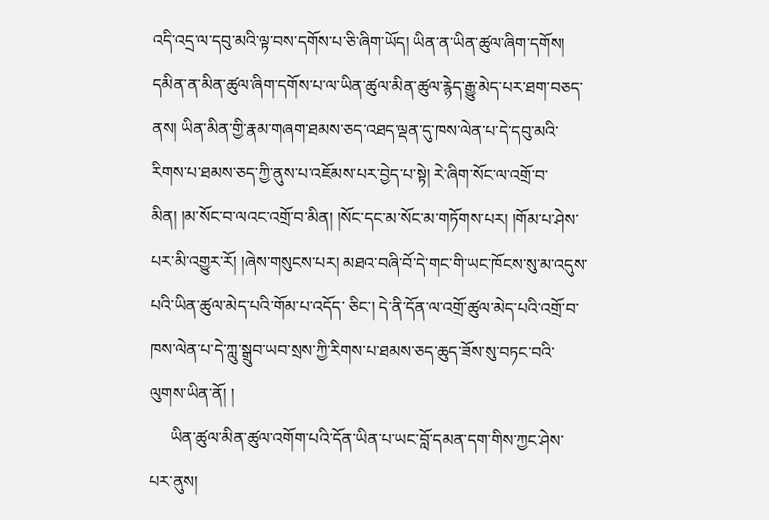འདི་འདྲ་ལ་དབུ་མའི་ལྟ་བས་དགོས་པ་ཅི་ཞིག་ཡོད། ཡིན་ན་ཡིན་ཚུལ་ཞིག་དགོས། དམིན་ན་མིན་ཚུལ་ཞིག་དགོས་པ་ལ་ཡིན་ཚུལ་མིན་ཚུལ་རྙེད་རྒྱུ་མེད་པར་ཐག་བཅད་ནས། ཡིན་མིན་གྱི་རྣམ་གཞག་ཐམས་ཅད་འཐད་ལྡན་དུ་ཁས་ལེན་པ་དེ་དབུ་མའི་རིགས་པ་ཐམས་ཅད་ཀྱི་ནུས་པ་འཇོམས་པར་བྱེད་པ་སྟེ། རེ་ཞིག་སོང་ལ་འགྲོ་བ་མིན། །མ་སོང་བ་ལའང་འགྲོ་བ་མིན། །སོང་དང་མ་སོང་མ་གཏོགས་པར། །གོམ་པ་ཤེས་པར་མི་འགྱུར་རོ། །ཞེས་གསུངས་པར། མཐའ་བཞི་བོ་དེ་གང་གི་ཡང་ཁོངས་སུ་མ་འདུས་པའི་ཡིན་ཚུལ་མེད་པའི་གོམ་པ་འདོད་ ཅིང་། དེ་ནི་དོན་ལ་འགྲོ་ཚུལ་མེད་པའི་འགྲོ་བ་ཁས་ལེན་པ་དེ་ཀླུ་སྒྲུབ་ཡབ་སྲས་ཀྱི་རིགས་པ་ཐམས་ཅད་ཆུད་ཟོས་སུ་བཏང་བའི་ལུགས་ཡིན་ནོ། །
     ཡིན་ཚུལ་མིན་ཚུལ་འགོག་པའི་དོན་ཡིན་པ་ཡང་བློ་དམན་དག་གིས་ཀྱང་ཤེས་པར་ནུས།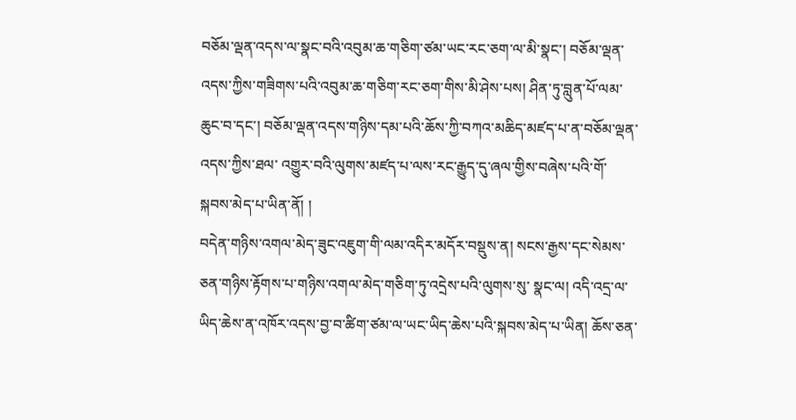བཅོམ་ལྡན་འདས་ལ་སྣང་བའི་འབུམ་ཆ་གཅིག་ཙམ་ཡང་རང་ཅག་ལ་མི་སྣང་། བཅོམ་ལྡན་འདས་ཀྱིས་གཟིགས་པའི་འབུམ་ཆ་གཅིག་རང་ཅག་གིས་མི་ཤེས་པས། ཤིན་ཏུ་བླུན་པོ་ལམ་ཆུང་བ་དང་། བཅོམ་ལྡན་འདས་གཉིས་དམ་པའི་ཆོས་ཀྱི་བཀའ་མཆིད་མཛད་པ་ན་བཅོམ་ལྡན་འདས་ཀྱིས་ཐལ་ འགྱུར་བའི་ལུགས་མཛད་པ་ལས་རང་རྒྱུད་དུ་ཞལ་གྱིས་བཞེས་པའི་གོ་སྐབས་མེད་པ་ཡིན་ནོ། །
བདེན་གཉིས་འགལ་མེད་ཟུང་འཇུག་གི་ལམ་འདིར་མདོར་བསྡུས་ན། སངས་རྒྱས་དང་སེམས་ཅན་གཉིས་རྟོགས་པ་གཉིས་འགལ་མེད་གཅིག་ཏུ་འདྲེས་པའི་ལུགས་སུ་ སྣང་ལ། འདི་འདྲ་ལ་ཡིད་ཆེས་ན་འཁོར་འདས་བྱ་བ་ཚིག་ཙམ་ལ་ཡང་ཡིད་ཆེས་པའི་སྐབས་མེད་པ་ཡིན། ཆོས་ཅན་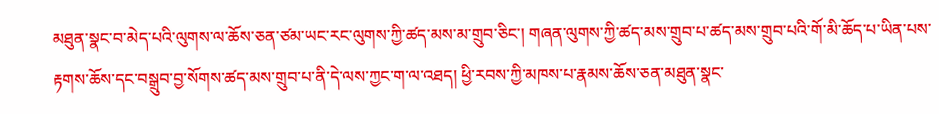མཐུན་སྣང་བ་མེད་པའི་ལུགས་ལ་ཆོས་ཅན་ཙམ་ཡང་རང་ལུགས་ཀྱི་ཚད་མས་མ་གྲུབ་ཅིང་། གཞན་ལུགས་ཀྱི་ཚད་མས་གྲུབ་པ་ཚད་མས་གྲུབ་པའི་གོ་མི་ཆོད་པ་ཡིན་པས་རྟགས་ཆོས་དང་བསྒྲུབ་བྱ་སོགས་ཚད་མས་གྲུབ་པ་ནི་དེ་ལས་ཀྱང་ག་ལ་འཐད། ཕྱི་རབས་ཀྱི་མཁས་པ་རྣམས་ཆོས་ཅན་མཐུན་སྣང་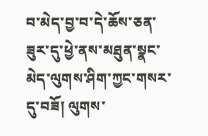བ་མེད་བྱ་བ་དེ་ཆོས་ཅན་ཟུར་དུ་ཕྱེ་ནས་མཐུན་སྣང་མེད་ལུགས་ཤིག་ཀྱང་གསར་དུ་བཟོ། ལུགས་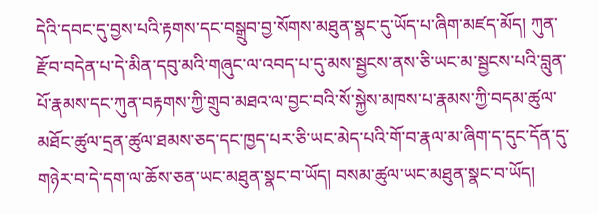དེའི་དབང་དུ་བྱས་པའི་རྟགས་དང་བསྒྲུབ་བྱ་སོགས་མཐུན་སྣང་དུ་ཡོད་པ་ཞིག་མཛད་མོད། ཀུན་རྫོབ་བདེན་པ་དེ་མིན་དབུ་མའི་གཞུང་ལ་འབད་པ་དུ་མས་སྦྱངས་ནས་ཅི་ཡང་མ་སྦྱངས་པའི་བླུན་པོ་རྣམས་དང་ཀུན་བརྟགས་ཀྱི་གྲུབ་མཐའ་ལ་བྱང་བའི་སོ་སྐྱེས་མཁས་པ་རྣམས་ཀྱི་བདམ་ཚུལ་མཐོང་ཚུལ་དྲན་ཚུལ་ཐམས་ཅད་དང་ཁྱད་པར་ཅི་ཡང་མེད་པའི་གོ་བ་རྣལ་མ་ཞིག་ད་དུང་དོན་དུ་གཉེར་བ་དེ་དག་ལ་ཆོས་ཅན་ཡང་མཐུན་སྣང་བ་ཡོད། བསམ་ཚུལ་ཡང་མཐུན་སྣང་བ་ཡོད།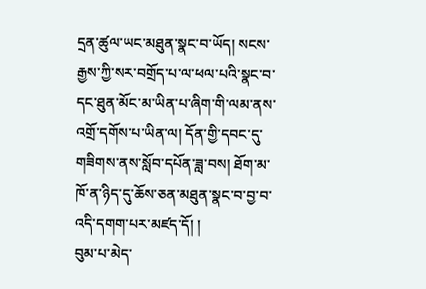དྲན་ཚུལ་ཡང་མཐུན་སྣང་བ་ཡོད། སངས་རྒྱས་ཀྱི་སར་བགྲོད་པ་ལ་ཕལ་པའི་སྣང་བ་དང་ཐུན་མོང་མ་ཡིན་པ་ཞིག་གི་ལམ་ནས་འགྲོ་དགོས་པ་ཡིན་ལ། དོན་གྱི་དབང་དུ་གཟིགས་ནས་སློབ་དཔོན་ཟླ་བས། ཐོག་མ་ཁོ་ན་ཉིད་དུ་ཆོས་ཅན་མཐུན་སྣང་བ་བྱ་བ་འདི་དགག་པར་མཛད་དོ། །
བུམ་པ་མེད་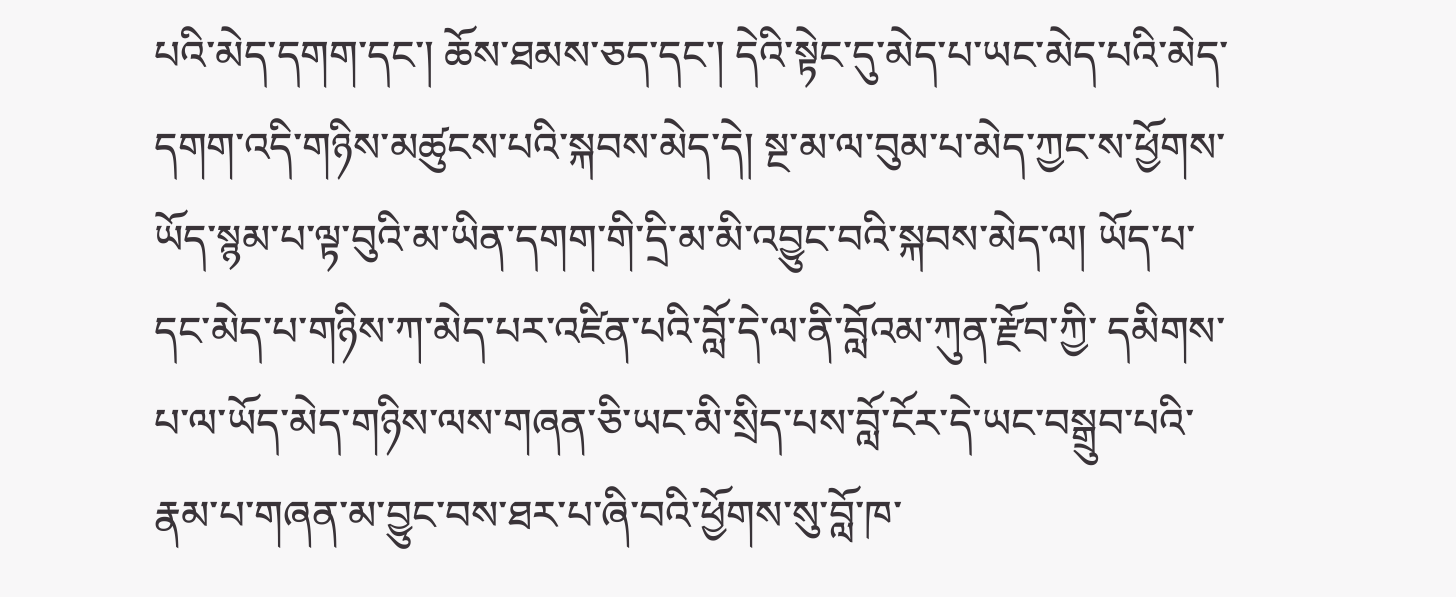པའི་མེད་དགག་དང་། ཆོས་ཐམས་ཅད་དང་། དེའི་སྟེང་དུ་མེད་པ་ཡང་མེད་པའི་མེད་དགག་འདི་གཉིས་མཚུངས་པའི་སྐབས་མེད་དེ། སྔ་མ་ལ་བུམ་པ་མེད་ཀྱང་ས་ཕྱོགས་ཡོད་སྙམ་པ་ལྟ་བུའི་མ་ཡིན་དགག་གི་དྲི་མ་མི་འབྱུང་བའི་སྐབས་མེད་ལ། ཡོད་པ་དང་མེད་པ་གཉིས་ཀ་མེད་པར་འཛིན་པའི་བློ་དེ་ལ་ནི་བློའམ་ཀུན་རྫོབ་ཀྱི་ དམིགས་པ་ལ་ཡོད་མེད་གཉིས་ལས་གཞན་ཅི་ཡང་མི་སྲིད་པས་བློ་ངོར་དེ་ཡང་བསྒྲུབ་པའི་རྣམ་པ་གཞན་མ་བྱུང་བས་ཐར་པ་ཞི་བའི་ཕྱོགས་སུ་བློ་ཁ་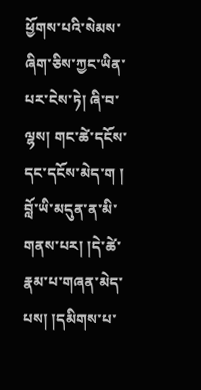ཕྱོགས་པའི་སེམས་ཞིག་ཅིས་ཀྱང་ཡིན་པར་ངེས་ཏེ། ཞི་བ་ལྷས། གང་ཚེ་དངོས་དང་དངོས་མེད་ག ། བློ་ཡི་མདུན་ན་མི་གནས་པར། །དེ་ཚེ་རྣམ་པ་གཞན་མེད་པས། །དམིགས་པ་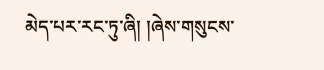མེད་པར་རང་ཏུ་ཞི། །ཞེས་གསུངས་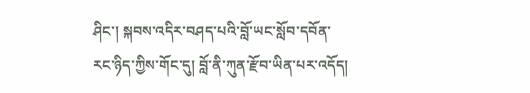ཤིང་། སྐབས་འདིར་བཤད་པའི་བློ་ཡང་སློབ་དབོན་རང་ཉིད་ཀྱིས་གོང་དུ། བློ་ནི་ཀུན་རྫོབ་ཡིན་པར་འདོད།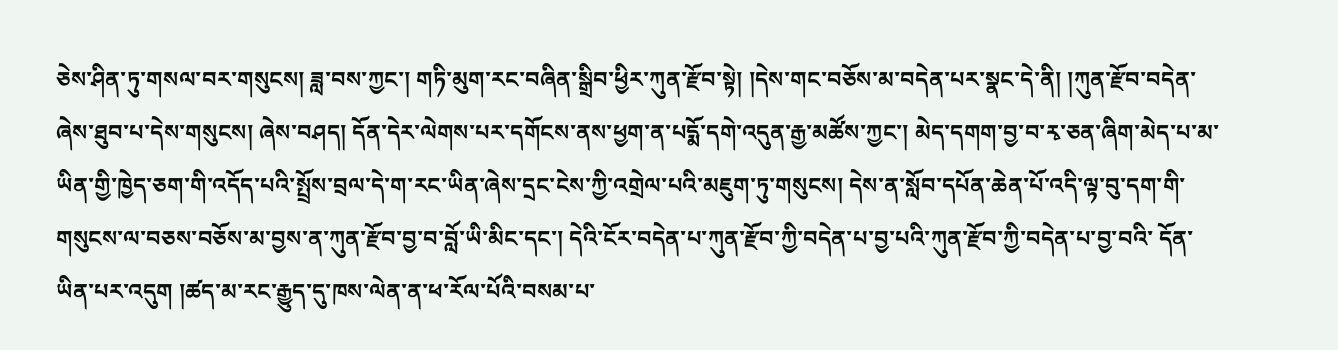ཅེས་ཤིན་ཏུ་གསལ་བར་གསུངས། ཟླ་བས་ཀྱང་། གཏི་མུག་རང་བཞིན་སྒྲིབ་ཕྱིར་ཀུན་རྫོབ་སྟེ། །དེས་གང་བཅོས་མ་བདེན་པར་སྣང་དེ་ནི། །ཀུན་རྫོབ་བདེན་ཞེས་ཐུབ་པ་དེས་གསུངས། ཞེས་བཤད། དོན་དེར་ལེགས་པར་དགོངས་ནས་ཕྱག་ན་པདྨོ་དགེ་འདུན་རྒྱ་མཚོས་ཀྱང་། མེད་དགག་བྱ་བ་རྭ་ཅན་ཞིག་མེད་པ་མ་ཡིན་གྱི་ཁྱེད་ཅག་གི་འདོད་པའི་སྤྲོས་བྲལ་དེ་ག་རང་ཡིན་ཞེས་དྲང་ངེས་ཀྱི་འགྲེལ་པའི་མཇུག་ཏུ་གསུངས། དེས་ན་སློབ་དཔོན་ཆེན་པོ་འདི་ལྟ་བུ་དག་གི་གསུངས་ལ་བཅས་བཅོས་མ་བྱས་ན་ཀུན་རྫོབ་བྱ་བ་བློ་ཡི་མིང་དང་། དེའི་ངོར་བདེན་པ་ཀུན་རྫོབ་ཀྱི་བདེན་པ་བྱ་པའི་ཀུན་རྫོབ་ཀྱི་བདེན་པ་བྱ་བའི་ དོན་ཡིན་པར་འདུག །ཚད་མ་རང་རྒྱུད་དུ་ཁས་ལེན་ན་ཕ་རོལ་པོའི་བསམ་པ་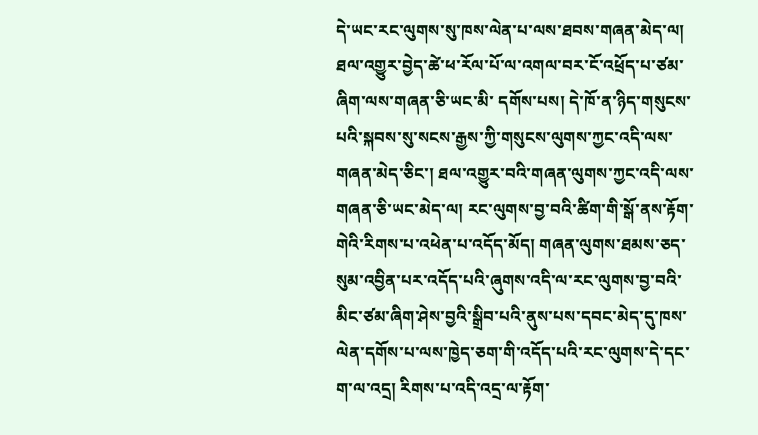དེ་ཡང་རང་ལུགས་སུ་ཁས་ལེན་པ་ལས་ཐབས་གཞན་མེད་ལ། ཐལ་འགྱུར་བྱེད་ཚེ་ཕ་རོལ་པོ་ལ་འགལ་བར་ངོ་འཕྲོད་པ་ཙམ་ཞིག་ལས་གཞན་ཅི་ཡང་མི་ དགོས་པས། དེ་ཁོ་ན་ཉིད་གསུངས་པའི་སྐབས་སུ་སངས་རྒྱས་ཀྱི་གསུངས་ལུགས་ཀྱང་འདི་ལས་གཞན་མེད་ཅིང་། ཐལ་འགྱུར་བའི་གཞན་ལུགས་ཀྱང་འདི་ལས་གཞན་ཅི་ཡང་མེད་ལ། རང་ལུགས་བྱ་བའི་ཚིག་གི་སྒོ་ནས་རྟོག་གེའི་རིགས་པ་འཕེན་པ་འདོད་མོད། གཞན་ལུགས་ཐམས་ཅད་སུམ་འབྱིན་པར་འདོད་པའི་ཞུགས་འདི་ལ་རང་ལུགས་བྱ་བའི་མིང་ཙམ་ཞིག་ཤེས་བྱའི་སྒྲིབ་པའི་ནུས་པས་དབང་མེད་དུ་ཁས་ལེན་དགོས་པ་ལས་ཁྱེད་ཅག་གི་འདོད་པའི་རང་ལུགས་དེ་དང་ག་ལ་འདྲ། རིགས་པ་འདི་འདྲ་ལ་རྟོག་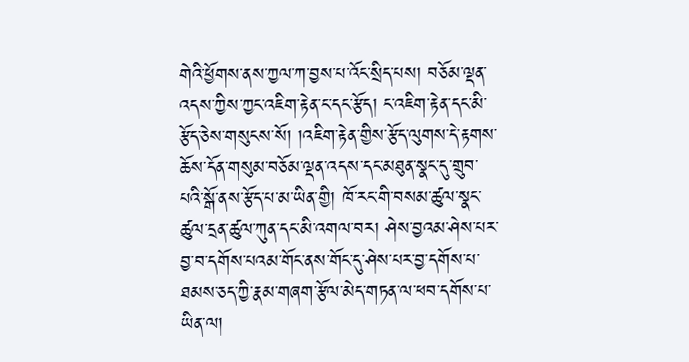གེའི་ཕྱོགས་ནས་ཀྱལ་ཀ་བྱས་པ་འོང་སྲིད་པས། བཅོམ་ལྡན་འདས་ཀྱིས་ཀྱང་འཇིག་རྟེན་ང་དང་རྩོད། ང་འཇིག་རྟེན་དང་མི་རྩོད་ཅེས་གསུངས་སོ། །འཇིག་རྟེན་གྱིས་རྩོད་ལུགས་དེ་རྟགས་ཆོས་དོན་གསུམ་བཅོམ་ལྡན་འདས་དང་མཐུན་སྣང་དུ་གྲུབ་པའི་སྒོ་ནས་རྩོད་པ་མ་ཡིན་གྱི། ཁོ་རང་གི་བསམ་ཚུལ་སྣང་ཚུལ་དྲན་ཚུལ་ཀུན་དང་མི་འགལ་བར། ཤེས་བྱའམ་ཤེས་པར་བྱ་བ་དགོས་པའམ་གོང་ནས་གོང་དུ་ཤེས་པར་བྱ་དགོས་པ་ཐམས་ཅད་ཀྱི་རྣམ་གཞག་རྩོལ་མེད་གཏན་ལ་ཕབ་དགོས་པ་ཡིན་ལ།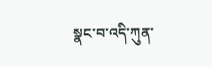སྣང་བ་འདི་ཀུན་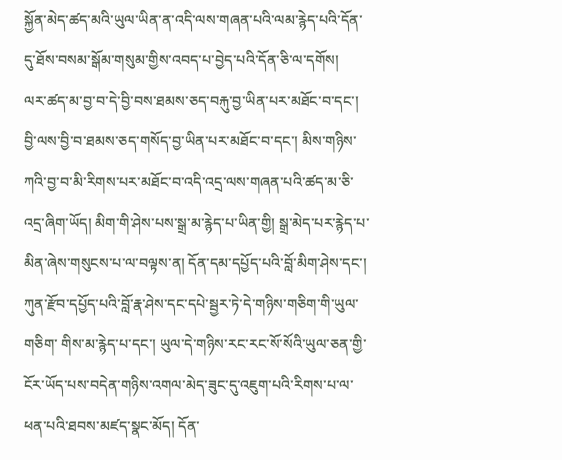སྐྱོན་མེད་ཚད་མའི་ཡུལ་ཡིན་ན་འདི་ལས་གཞན་པའི་ལམ་རྙེད་པའི་དོན་དུ་ཐོས་བསམ་སྒོམ་གསུམ་གྱིས་འབད་པ་བྱེད་པའི་དོན་ཅི་ལ་དགོས།
ལར་ཚད་མ་བྱ་བ་དེ་བྱི་བས་ཐམས་ཅད་བརྐུ་བྱ་ཡིན་པར་མཐོང་བ་དང་། བྱི་ལས་བྱི་བ་ཐམས་ཅད་གསོད་བྱ་ཡིན་པར་མཐོང་བ་དང་། མིས་གཉིས་ཀའི་བྱ་བ་མི་རིགས་པར་མཐོང་བ་འདི་འདྲ་ལས་གཞན་པའི་ཚད་མ་ཅི་འདྲ་ཞིག་ཡོད། མིག་གི་ཤེས་པས་སྒྲ་མ་རྙེད་པ་ཡིན་གྱི། སྒྲ་མེད་པར་རྙེད་པ་མིན་ཞེས་གསུངས་པ་ལ་བལྟས་ན། དོན་དམ་དཔྱོད་པའི་བློ་མིག་ཤེས་དང་། ཀུན་རྫོབ་དཔྱོད་པའི་བློ་རྣ་ཤེས་དང་དཔེ་སྦྱར་ཏེ་དེ་གཉིས་གཅིག་གི་ཡུལ་གཅིག་ གིས་མ་རྙེད་པ་དང་། ཡུལ་དེ་གཉིས་རང་རང་སོ་སོའི་ཡུལ་ཅན་གྱི་ངོར་ཡོད་པས་བདེན་གཉིས་འགལ་མེད་ཟུང་དུ་འཇུག་པའི་རིགས་པ་ལ་ཕན་པའི་ཐབས་མཛད་སྣང་མོད། དོན་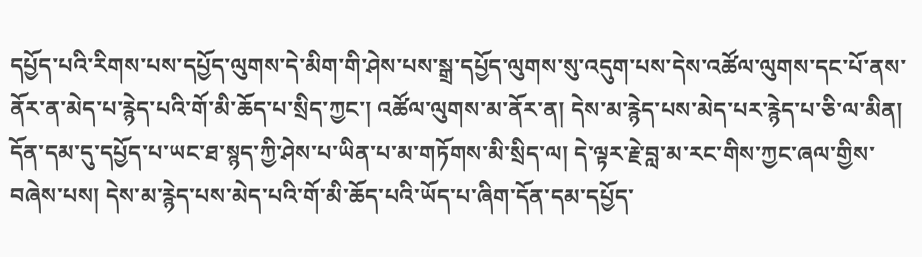དཔྱོད་པའི་རིགས་པས་དཔྱོད་ལུགས་དེ་མིག་གི་ཤེས་པས་སྒྲ་དཔྱོད་ལུགས་སུ་འདུག་པས་དེས་འཚོལ་ལུགས་དང་པོ་ནས་ནོར་ན་མེད་པ་རྙེད་པའི་གོ་མི་ཆོད་པ་སྲིད་ཀྱང་། འཚོལ་ལུགས་མ་ནོར་ན། དེས་མ་རྙེད་པས་མེད་པར་རྙེད་པ་ཅི་ལ་མིན།  དོན་དམ་དུ་དཔྱོད་པ་ཡང་ཐ་སྙད་ཀྱི་ཤེས་པ་ཡིན་པ་མ་གཏོགས་མི་སྲིད་ལ། དེ་ལྟར་རྗེ་བླ་མ་རང་གིས་ཀྱང་ཞལ་གྱིས་བཞེས་པས། དེས་མ་རྙེད་པས་མེད་པའི་གོ་མི་ཆོད་པའི་ཡོད་པ་ཞིག་དོན་དམ་དཔྱོད་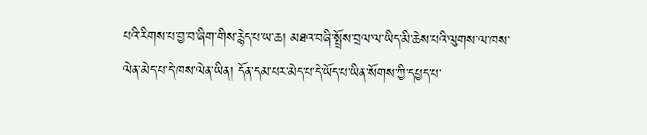པའི་རིགས་པ་བྱ་བ་ཞིག་གིས་རྙེད་པ་ཡ་ཆ། མཐའ་བཞི་སྤྲོས་བྲལ་ལ་ཡིད་མི་ཆེས་པའི་ལུགས་ལ་ཁས་ལེན་མེད་པ་དེ་ཁས་ལེན་ཡིན། དོན་དམ་པར་མེད་པ་དེ་ཡོད་པ་ཡིན་སོགས་ཀྱི་དཔྱད་པ་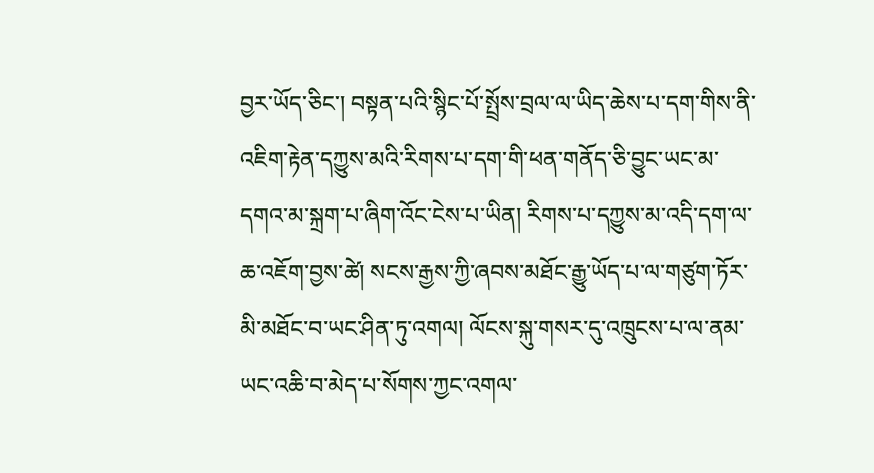བྱར་ཡོད་ཅིང་། བསྟན་པའི་སྙིང་པོ་སྤྲོས་བྲལ་ལ་ཡིད་ཆེས་པ་དག་གིས་ནི་འཇིག་རྟེན་དཀྱུས་མའི་རིགས་པ་དག་གི་ཕན་གནོད་ཅི་བྱུང་ཡང་མ་དགའ་མ་སྐྲག་པ་ཞིག་འོང་ངེས་པ་ཡིན། རིགས་པ་དཀྱུས་མ་འདི་དག་ལ་ཆ་འཇོག་བྱས་ཚེ། སངས་རྒྱས་ཀྱི་ཞབས་མཐོང་རྒྱུ་ཡོད་པ་ལ་གཙུག་ཏོར་མི་མཐོང་བ་ཡང་ཤིན་ཏུ་འགལ། ལོངས་སྐུ་གསར་དུ་འཁྲུངས་པ་ལ་ནམ་ཡང་འཆི་བ་མེད་པ་སོགས་ཀྱང་འགལ་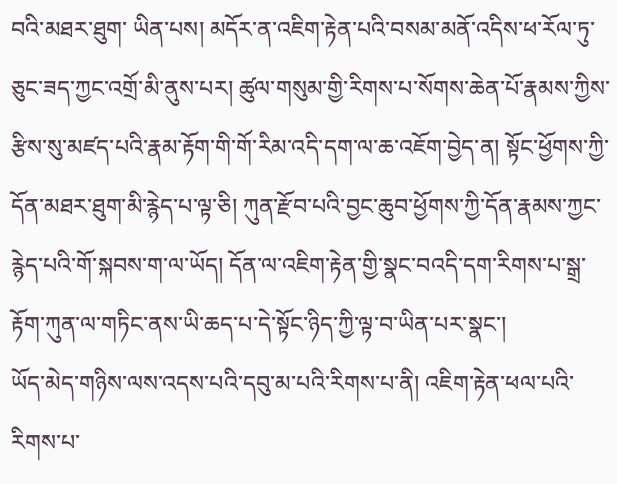བའི་མཐར་ཐུག་ ཡིན་པས། མདོར་ན་འཇིག་རྟེན་པའི་བསམ་མནོ་འདིས་ཕ་རོལ་ཏུ་ཅུང་ཟད་ཀྱང་འགྲོ་མི་ནུས་པར། ཚུལ་གསུམ་གྱི་རིགས་པ་སོགས་ཆེན་པོ་རྣམས་ཀྱིས་རྩིས་སུ་མཛད་པའི་རྣམ་རྟོག་གི་གོ་རིམ་འདི་དག་ལ་ཆ་འཇོག་བྱེད་ན། སྟོང་ཕྱོགས་ཀྱི་དོན་མཐར་ཐུག་མི་རྙེད་པ་ལྟ་ཅི། ཀུན་རྫོབ་པའི་བྱང་ཆུབ་ཕྱོགས་ཀྱི་དོན་རྣམས་ཀྱང་རྙེད་པའི་གོ་སྐབས་ག་ལ་ཡོད། དོན་ལ་འཇིག་རྟེན་གྱི་སྣང་བའདི་དག་རིགས་པ་སྒྲ་རྟོག་ཀུན་ལ་གཏིང་ནས་ཡི་ཆད་པ་དེ་སྟོང་ཉིད་ཀྱི་ལྟ་བ་ཡིན་པར་སྣང་།
ཡོད་མེད་གཉིས་ལས་འདས་པའི་དབུ་མ་པའི་རིགས་པ་ནི། འཇིག་རྟེན་ཕལ་པའི་རིགས་པ་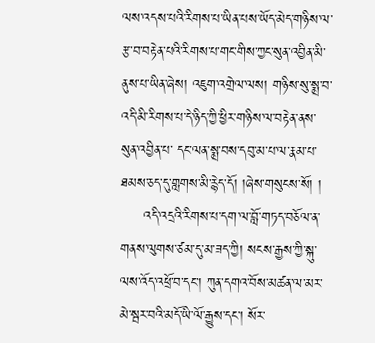ལས་འདས་པའི་རིགས་པ་ཡིན་པས་ཡོད་མེད་གཉིས་ལ་རྩ་བ་བརྟེན་པའི་རིགས་པ་གང་གིས་ཀྱང་སུན་འབྱིན་མི་ནུས་པ་ཡིན་ཞེས། འཇུག་འགྲེལ་ལས། གཉིས་སུ་སྨྲ་བ་འདི་མི་རིགས་པ་དེ་ཉིད་ཀྱི་ཕྱིར་གཉིས་ལ་བརྟེན་ནས་སུན་འབྱིན་པ་ དང་ལན་སྨྲ་བས་དབུ་མ་པ་ལ་རྣམ་པ་ཐམས་ཅད་དུ་གླགས་མི་རྙེད་དོ། །ཞེས་གསུངས་སོ། །
     འདི་འདྲའི་རིགས་པ་དག་ལ་བློ་གཏད་བཅོལ་ན་གནས་ལུགས་ཙམ་དུ་མ་ཟད་ཀྱི། སངས་རྒྱས་ཀྱི་སྐུ་ལས་འོད་འཕྲོ་བ་དང་། ཀུན་དགའ་བོས་མཚན་ལ་མར་མེ་སྦར་བའི་མདོ་ཡི་ལོ་རྒྱུས་དང་། སོར་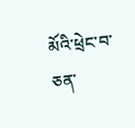མོའི་ཕྲེང་བ་ཅན་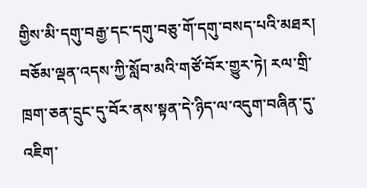གྱིས་མི་དགུ་བརྒྱ་དང་དགུ་བཅུ་གོ་དགུ་བསད་པའི་མཐར། བཅོམ་ལྡན་འདས་ཀྱི་སློབ་མའི་གཙོ་བོར་གྱུར་ཏེ། རལ་གྲི་ཁྲག་ཅན་དྲུང་དུ་བོར་ནས་སྟན་དེ་ཉིད་ལ་འདུག་བཞིན་དུ་འཇིག་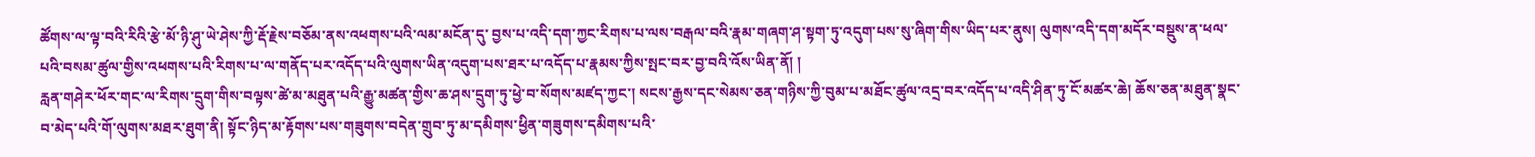ཚོགས་ལ་ལྟ་བའི་རིའི་རྩེ་མོ་ཉི་ཤུ་ཡེ་ཤེས་ཀྱི་རྡོ་རྗེས་བཅོམ་ནས་འཕགས་པའི་ལམ་མངོན་དུ་ བྱས་པ་འདི་དག་ཀྱང་རིགས་པ་ལས་བརྒལ་བའི་རྣམ་གཞག་ཤ་སྟག་ཏུ་འདུག་པས་སུ་ཞིག་གིས་ཡིད་པར་ནུས། ལུགས་འདི་དག་མདོར་བསྡུས་ན་ཕལ་པའི་བསམ་ཚུལ་གྱིས་འཕགས་པའི་རིགས་པ་ལ་གནོད་པར་འདོད་པའི་ལུགས་ཡིན་འདུག་པས་ཐར་པ་འདོད་པ་རྣམས་ཀྱིས་སྤང་བར་བྱ་བའི་འོས་ཡིན་ནོ། །
རླན་གཤེར་ཕོར་གང་ལ་རིགས་དྲུག་གིས་བལྟས་ཚེ་མ་མཐུན་པའི་རྒྱུ་མཚན་གྱིས་ཆ་ཤས་དྲུག་ཏུ་ཕྱེ་བ་སོགས་མཛད་ཀྱང་། སངས་རྒྱས་དང་སེམས་ཅན་གཉིས་ཀྱི་བུམ་པ་མཐོང་ཚུལ་འདྲ་བར་འདོད་པ་འདི་ཤིན་ཏུ་ངོ་མཚར་ཆེ། ཆོས་ཅན་མཐུན་སྣང་བ་མེད་པའི་གོ་ལུགས་མཐར་ཐུག་ནི། སྟོང་ཉིད་མ་རྟོགས་པས་གཟུགས་བདེན་གྲུབ་ཏུ་མ་དམིགས་ཕྱིན་གཟུགས་དམིགས་པའི་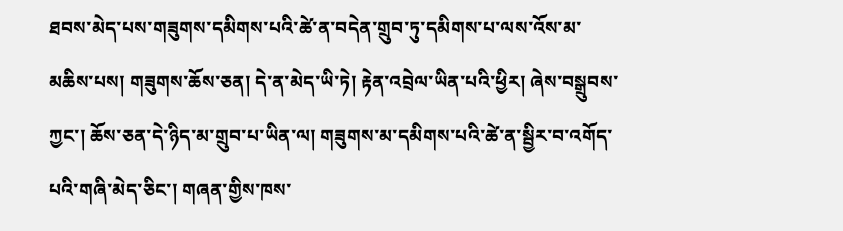ཐབས་མེད་པས་གཟུགས་དམིགས་པའི་ཚེ་ན་བདེན་གྲུབ་ཏུ་དམིགས་པ་ལས་འོས་མ་མཆིས་པས། གཟུགས་ཆོས་ཅན། དེ་ན་མེད་ཡི་ཏེ། རྟེན་འབྲེལ་ཡིན་པའི་ཕྱིར། ཞེས་བསྒྲུབས་ཀྱང་། ཆོས་ཅན་དེ་ཉིད་མ་གྲུབ་པ་ཡིན་ལ། གཟུགས་མ་དམིགས་པའི་ཚེ་ན་སྦྱིར་བ་འགོད་པའི་གཞི་མེད་ཅིང་། གཞན་གྱིས་ཁས་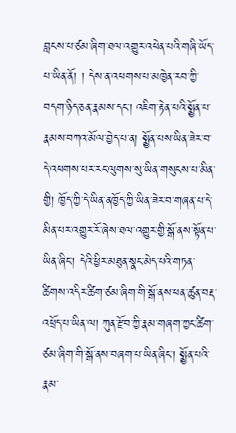བླངས་པ་ཙམ་ཞིག་ཐལ་འགྱུར་འཕེན་པའི་གཞི་ཡོད་པ་ཡིན་ནོ། ། དེས་ན་འཕགས་པ་མཁྱེན་རབ་ཀྱི་བདག་ཉིད་ཅན་རྣམས་དང་། འཇིག་རྟེན་པའི་སྨྱོན་པ་རྣམས་བཀའ་མོལ་བྱེད་པ་ན། སྨྱོན་པས་ཡིན་ཟེར་བ་དེ་འཕགས་པར་རང་ལུགས་སུ་ཡིན་གསུངས་པ་མིན་གྱི། ཁྱོད་ཀྱི་དེ་ཡིན་ནཁྱོད་ཀྱི་ཡིན་ཟེར་བ་གཞན་པ་དེ་མིན་པར་འགྱུར་རོ་ཞེས་ཐལ་འགྱུར་གྱི་སྒོ་ནས་སྟོན་པ་ཡིན་ཞིང་། དེའི་ཕྱིར་མཐུན་སྣང་མེད་པའི་གཏན་ཚིགས་འདིར་ཚིག་ཙམ་ཞིག་གི་སྒོ་ནས་ཕན་ཚུན་བརྡ་འཕྲོད་པ་ཡིན་ལ། ཀུན་རྫོབ་ཀྱི་རྣམ་གཞག་ཀྱང་ཚིག་ཙམ་ཞིག་གི་སྒོ་ནས་བཞག་པ་ཡིན་ཞིང་། སྨྱོན་པའི་རྣམ་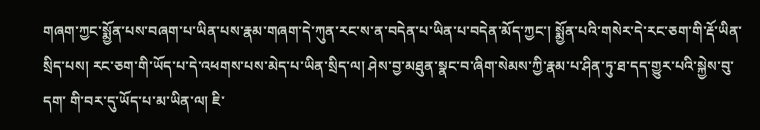གཞག་ཀྱང་སྨྱོན་པས་བཞག་པ་ཡིན་པས་རྣམ་གཞག་དེ་ཀུན་རང་ས་ན་བདེན་པ་ཡིན་པ་བདེན་མོད་ཀྱང་། སྨྱོན་པའི་གསེར་དེ་རང་ཅག་གི་རྡོ་ཡིན་སྲིད་པས། རང་ཅག་གི་ཡོད་པ་དེ་འཕགས་པས་མེད་པ་ཡིན་སྲིད་ལ། ཤེས་བྱ་མཐུན་སྣང་བ་ཞིག་སེམས་ཀྱི་རྣམ་པ་ཤིན་ཏུ་ཐ་དད་གྱུར་པའི་སྐྱེས་བུ་དག་ གི་བར་དུ་ཡོད་པ་མ་ཡིན་ལ། ཇི་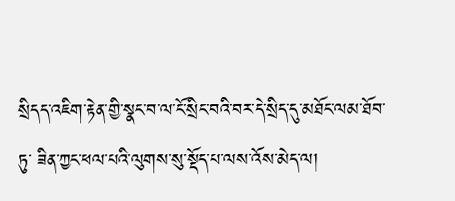སྲིདད་འཇིག་རྟེན་གྱི་སྣང་བ་ལ་ངོ་སྲིང་བའི་བར་དེ་སྲིད་དུ་མཐོང་ལམ་ཐོབ་ཏུ་ ཟིན་ཀྱང་ཕལ་པའི་ལུགས་སུ་སྡོད་པ་ལས་འོས་མེད་ལ།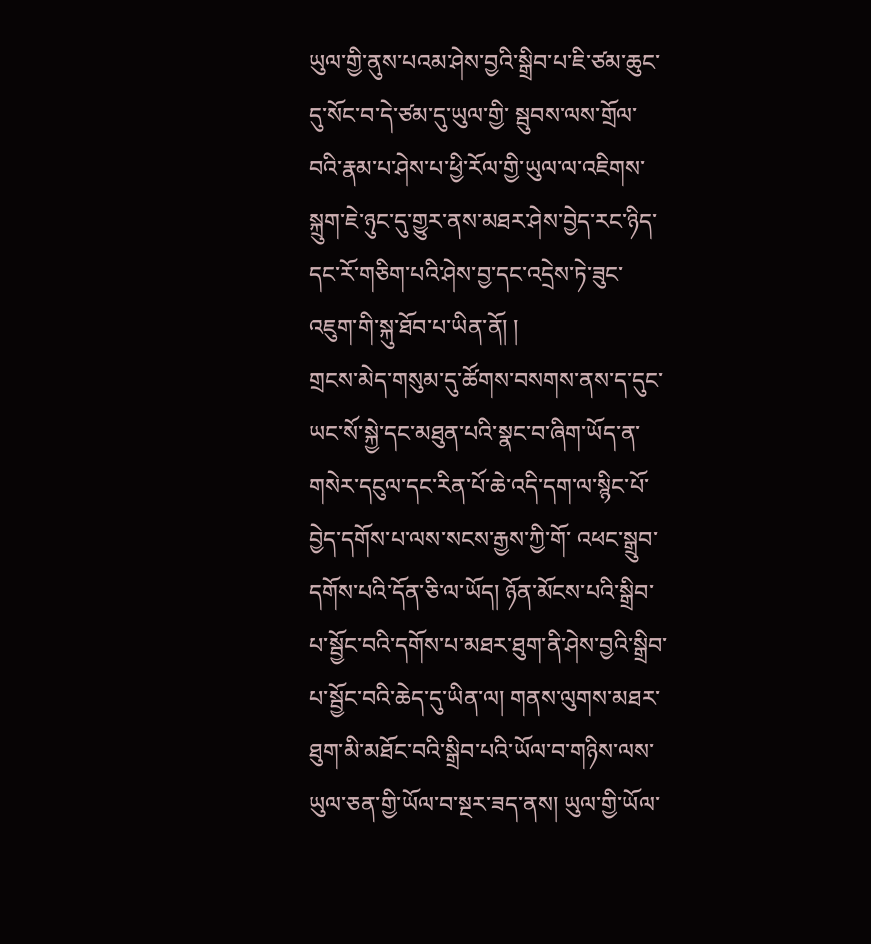ཡུལ་གྱི་ནུས་པའམ་ཤེས་བྱའི་སྒྲིབ་པ་ཇི་ཙམ་ཆུང་དུ་སོང་བ་དེ་ཙམ་དུ་ཡུལ་གྱི་ སྦུབས་ལས་གྲོལ་བའི་རྣམ་པ་ཤེས་པ་ཕྱི་རོལ་གྱི་ཡུལ་ལ་འཇིགས་སྐྲུག་ཇེ་ཉུང་དུ་གྱུར་ནས་མཐར་ཤེས་བྱེད་རང་ཉིད་དང་རོ་གཅིག་པའི་ཤེས་བྱ་དང་འདྲེས་ཏེ་ཟུང་འཇུག་གི་སྐུ་ཐོབ་པ་ཡིན་ནོ། །
གྲངས་མེད་གསུམ་དུ་ཚོགས་བསགས་ནས་ད་དུང་ཡང་སོ་སྐྱེ་དང་མཐུན་པའི་སྣང་བ་ཞིག་ཡོད་ན་ གསེར་དངུལ་དང་རིན་པོ་ཆེ་འདི་དག་ལ་སྙིང་པོ་བྱེད་དགོས་པ་ལས་སངས་རྒྱས་ཀྱི་གོ་ འཕང་སྒྲུབ་དགོས་པའི་དོན་ཅི་ལ་ཡོད། ཉོན་མོངས་པའི་སྒྲིབ་པ་སྦྱོང་བའི་དགོས་པ་མཐར་ཐུག་ནི་ཤེས་བྱའི་སྒྲིབ་པ་སྦྱོང་བའི་ཆེད་དུ་ཡིན་ལ། གནས་ལུགས་མཐར་ཐུག་མི་མཐོང་བའི་སྒྲིབ་པའི་ཡོལ་བ་གཉིས་ལས་ཡུལ་ཅན་གྱི་ཡོལ་བ་སྔར་ཟད་ནས། ཡུལ་གྱི་ཡོལ་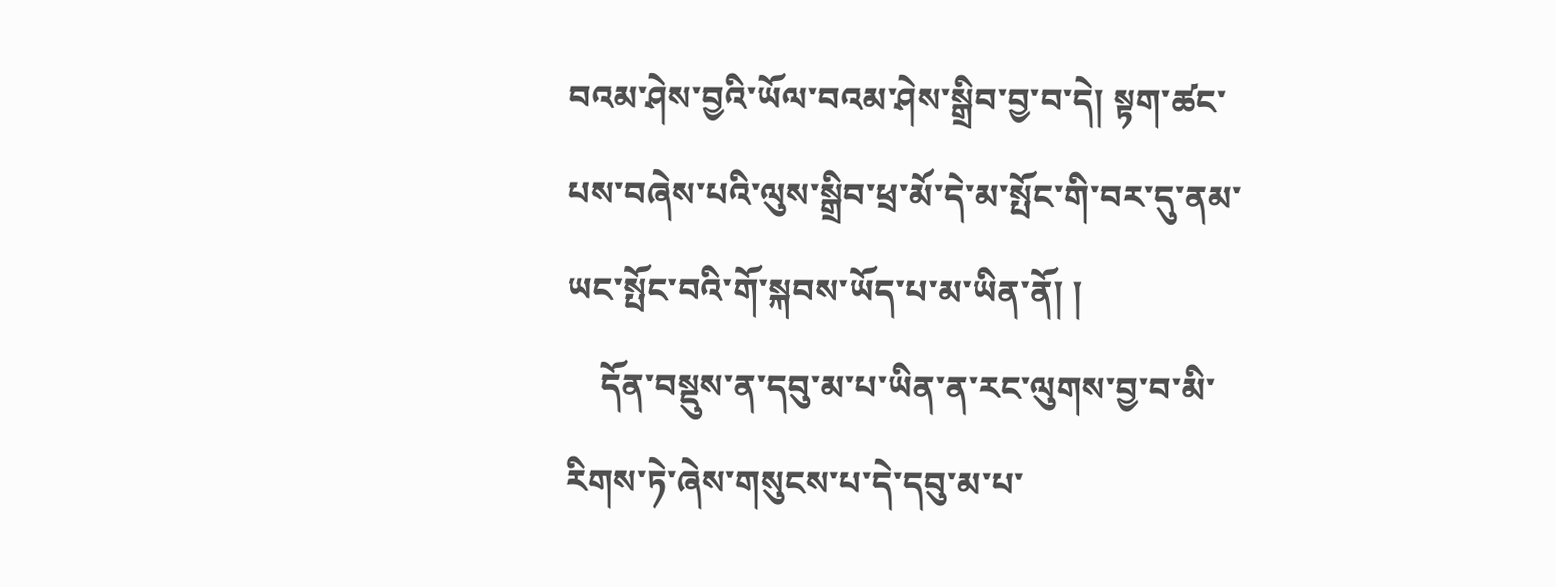བའམ་ཤེས་བྱའི་ཡོལ་བའམ་ཤེས་སྒྲིབ་བྱ་བ་དེ། སྟག་ཚང་པས་བཞེས་པའི་ལུས་སྒྲིབ་ཕྲ་མོ་དེ་མ་སྤོང་གི་བར་དུ་ནམ་ཡང་སྤོང་བའི་གོ་སྐབས་ཡོད་པ་མ་ཡིན་ནོ། །
    དོན་བསྡུས་ན་དབུ་མ་པ་ཡིན་ན་རང་ལུགས་བྱ་བ་མི་རིགས་ཏེ་ཞེས་གསུངས་པ་དེ་དབུ་མ་པ་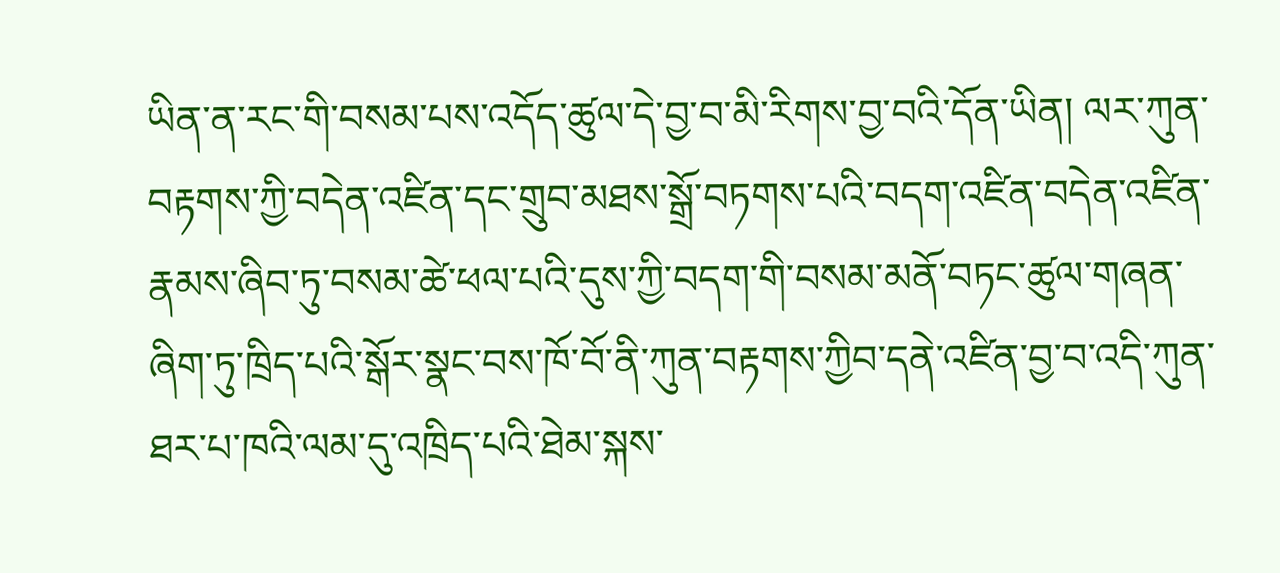ཡིན་ན་རང་གི་བསམ་པས་འདོད་ཚུལ་དེ་བྱ་བ་མི་རིགས་བྱ་བའི་དོན་ཡིན། ལར་ཀུན་བརྟགས་ཀྱི་བདེན་འཛིན་དང་གྲུབ་མཐས་སྒྲོ་བཏགས་པའི་བདག་འཛིན་བདེན་འཛིན་རྣམས་ཞིབ་ཏུ་བསམ་ཚེ་ཕལ་པའི་དུས་ཀྱི་བདག་གི་བསམ་མནོ་བཏང་ཚུལ་གཞན་ཞིག་ཏུ་ཁྲིད་པའི་སྒོར་སྣང་བས་ཁོ་བོ་ནི་ཀུན་བརྟགས་ཀྱིབ་དནེ་འཛིན་བྱ་བ་འདི་ཀུན་ཐར་པ་ཁའི་ལམ་དུ་འཁྲིད་པའི་ཐེམ་སྐས་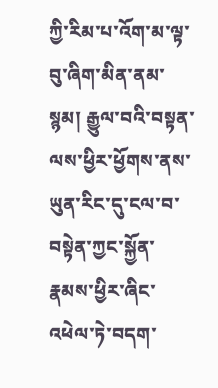ཀྱི་རིམ་པ་འོག་མ་ལྟ་བུ་ཞིག་མིན་ནམ་སྙམ། རྒྱུལ་བའི་བསྟན་ལས་ཕྱིར་ཕྱོགས་ནས་ཡུན་རིང་དུ་ངལ་བ་བསྟེན་ཀྱང་སྐྱོན་རྣམས་ཕྱིར་ཞིང་འཕེལ་ཏེ་བདག་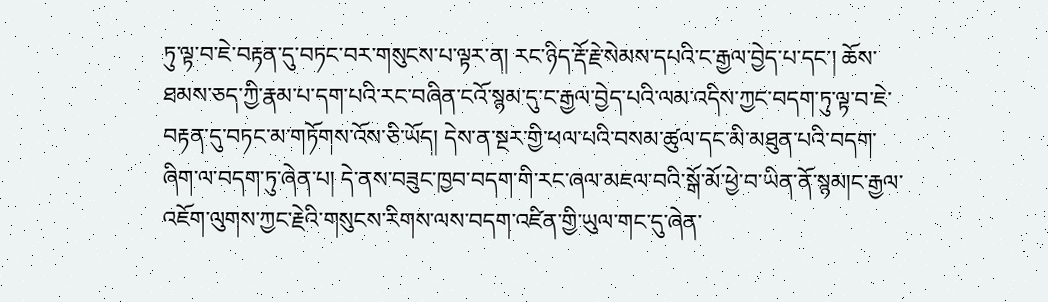ཏུ་ལྟ་བ་ཇེ་བརྟན་དུ་བཏང་བར་གསུངས་པ་ལྟར་ན། རང་ཉིད་རྡོ་རྗེ་སེམས་དཔའི་ང་རྒྱལ་བྱེད་པ་དང་། ཆོས་ཐམས་ཅད་ཀྱི་རྣམ་པ་དག་པའི་རང་བཞིན་ངའོ་སྙམ་དུ་ང་རྒྱལ་བྱེད་པའི་ལམ་འདིས་ཀྱང་བདག་ཏུ་ལྟ་བ་ཇེ་བརྟན་དུ་བཏང་མ་གཏོགས་འོས་ཅི་ཡོད། དེས་ན་སྔར་གྱི་ཕལ་པའི་བསམ་ཚུལ་དང་མི་མཐུན་པའི་བདག་ཞིག་ལ་བདག་ཏུ་ཞེན་པ། དེ་ནས་བཟུང་ཁྱབ་བདག་གི་རང་ཞལ་མཇལ་བའི་སྒོ་མོ་ཕྱེ་བ་ཡིན་ནོ་སྙམ།ང་རྒྱལ་འཇོག་ལུགས་ཀྱང་རྗེའི་གསུངས་རིགས་ལས་བདག་འཛིན་གྱི་ཡུལ་གང་དུ་ཞེན་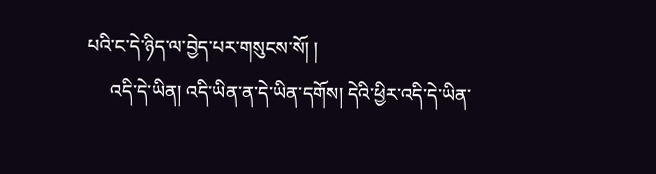པའི་ང་དེ་ཉིད་ལ་བྱེད་པར་གསུངས་སོ། །
     འདི་དེ་ཡིན། འདི་ཡིན་ན་དེ་ཡིན་དགོས། དེའི་ཕྱིར་འདི་དེ་ཡིན་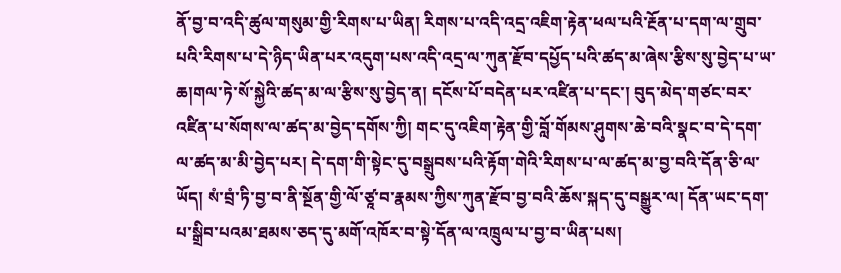ནོ་བྱ་བ་འདི་ཚུལ་གསུམ་གྱི་རིགས་པ་ཡིན། རིགས་པ་འདི་འདྲ་འཇིག་རྟེན་ཕལ་པའི་རྔོན་པ་དག་ལ་གྲུབ་པའི་རིགས་པ་དེ་ཉིད་ཡིན་པར་འདུག་པས་འདི་འདྲ་ལ་ཀུན་རྫོབ་དཔྱོད་པའི་ཚད་མ་ཞེས་རྩིས་སུ་བྱེད་པ་ཡ་ཆ།གལ་ཏེ་སོ་སྐྱེའི་ཚད་མ་ལ་རྩིས་སུ་བྱེད་ན། དངོས་པོ་བདེན་པར་འཛིན་པ་དང་། བུད་མེད་གཙང་བར་འཛིན་པ་སོགས་ལ་ཚད་མ་བྱེད་དགོས་ཀྱི། གང་དུ་འཇིག་རྟེན་གྱི་བློ་གོམས་ཤུགས་ཆེ་བའི་སྣང་བ་དེ་དག་ལ་ཚད་མ་མི་བྱེད་པར། དེ་དག་གི་སྟེང་དུ་བསྒྲུབས་པའི་རྟོག་གེའི་རིགས་པ་ལ་ཚད་མ་བྱ་བའི་དོན་ཅི་ལ་ཡོད། སཾ་བྲཾ་ཏི་བྱ་བ་ནི་སྔོན་གྱི་ལོ་ཙཱ་བ་རྣམས་ཀྱིས་ཀུན་རྫོབ་བྱ་བའི་ཆོས་སྐད་དུ་བསྒྱུར་ལ། དོན་ཡང་དག་པ་སྒྲིབ་པའམ་ཐམས་ཅད་དུ་མགོ་འཁོར་བ་སྟེ་དོན་ལ་འཁྲུལ་པ་བྱ་བ་ཡིན་པས།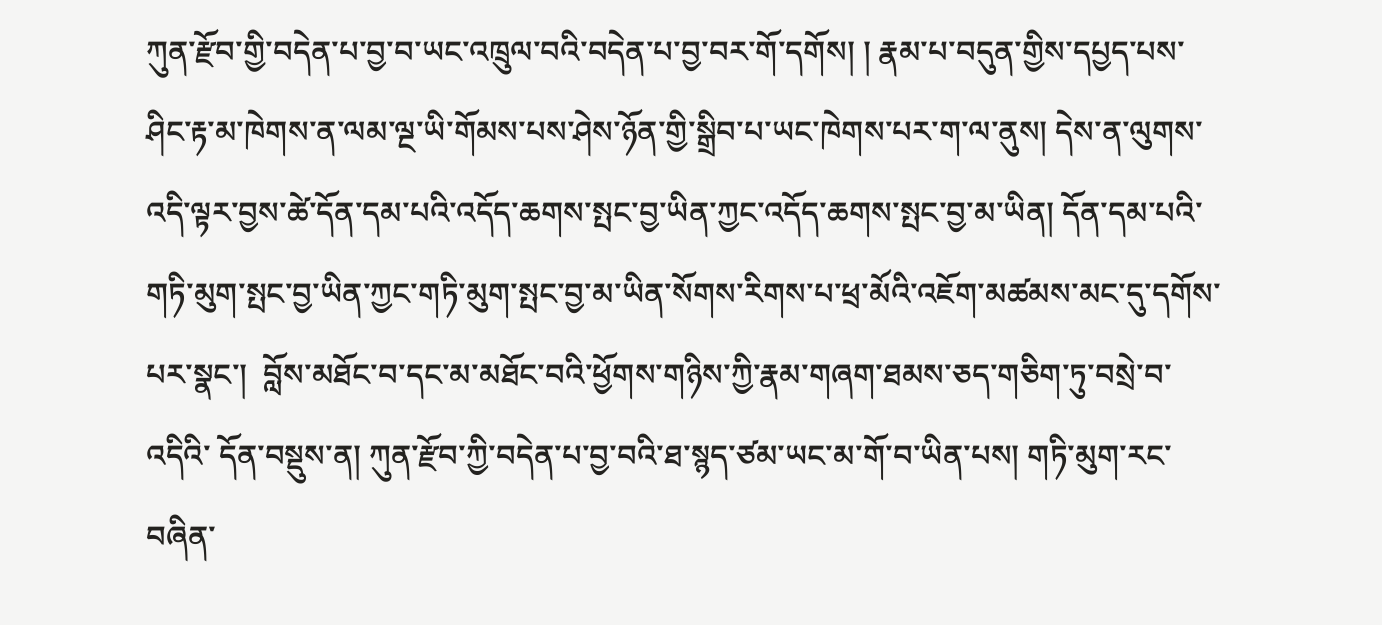ཀུན་རྫོབ་གྱི་བདེན་པ་བྱ་བ་ཡང་འཁྲུལ་བའི་བདེན་པ་བྱ་བར་གོ་དགོས། ། རྣམ་པ་བདུན་གྱིས་དཔྱད་པས་ཤིང་རྟ་མ་ཁེགས་ན་ལམ་ལྔ་ཡི་གོམས་པས་ཤེས་ཉོན་གྱི་སྒྲིབ་པ་ཡང་ཁེགས་པར་ག་ལ་ནུས། དེས་ན་ལུགས་འདི་ལྟར་བྱས་ཚེ་དོན་དམ་པའི་འདོད་ཆགས་སྤང་བྱ་ཡིན་ཀྱང་འདོད་ཆགས་སྤང་བྱ་མ་ཡིན། དོན་དམ་པའི་གཏི་མུག་སྤང་བྱ་ཡིན་ཀྱང་གཏི་མུག་སྤང་བྱ་མ་ཡིན་སོགས་རིགས་པ་ཕྲ་མོའི་འཇོག་མཚམས་མང་དུ་དགོས་པར་སྣང་།  བློས་མཐོང་བ་དང་མ་མཐོང་བའི་ཕྱོགས་གཉིས་ཀྱི་རྣམ་གཞག་ཐམས་ཅད་གཅིག་ཏུ་བསྲེ་བ་འདིའི་ དོན་བསྡུས་ན། ཀུན་རྫོབ་ཀྱི་བདེན་པ་བྱ་བའི་ཐ་སྙད་ཙམ་ཡང་མ་གོ་བ་ཡིན་པས། གཏི་མུག་རང་བཞིན་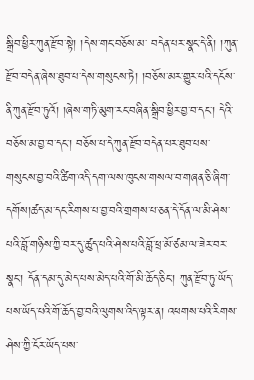སྒྲིབ་ཕྱིར་ཀུན་རྫོབ་སྟེ། །དེས་གང་བཅོས་མ་ བདེན་པར་སྣང་དེ་ནི། །ཀུན་རྫོབ་བདེན་ཞེས་ཐུབ་པ་དེས་གསུངས་ཏེ། །བཅོས་མར་གྱུར་པའི་དངོས་ནི་ཀུན་རྫོབ་ཏུའོ། །ཞེས་གཏི་མུག་རང་བཞིན་སྒྲིབ་ཕྱིར་བྱ་བ་དང་། དེའི་བཅོས་མ་བྱ་བ་དང་། བཅོས་པ་དེ་ཀུན་རྫོབ་བདེན་པར་ཐུབ་པས་གསུངས་བྱ་བའི་ཚིག་འདི་དག་ལས་ཁུངས་གསལ་བ་གཞན་ཅི་ཞིག་དགོས།ཚད་མ་དང་རིགས་པ་བྱ་བའི་གྲགས་པ་ཅན་དེ་དོན་ལ་མི་ཤེས་པའི་བློ་གཉིས་ཀྱི་བར་དུ་ཚུད་པའི་ཤེས་པའི་བློ་ཕྲ་མོ་ཙམ་ལ་ཟེར་བར་སྣང་། དོན་དམ་དུ་མེད་པས་མེད་པའི་གོ་མི་ཆོད་ཅིང་། ཀུན་རྫོབ་ཏུ་ཡོད་པས་ཡོད་པའི་གོ་ཆོད་བྱ་བའི་ལུགས་འིད་ལྟར་ན། འཕགས་པའི་རིགས་ཤེས་ཀྱི་ངོར་ཡོད་པས་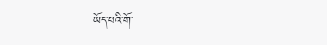ཡོད་པའི་གོ་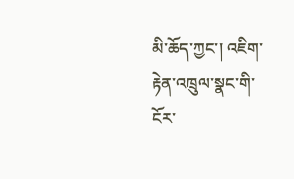མི་ཆོད་ཀྱང་། འཇིག་རྟེན་འཁྲུལ་སྣང་གི་ངོར་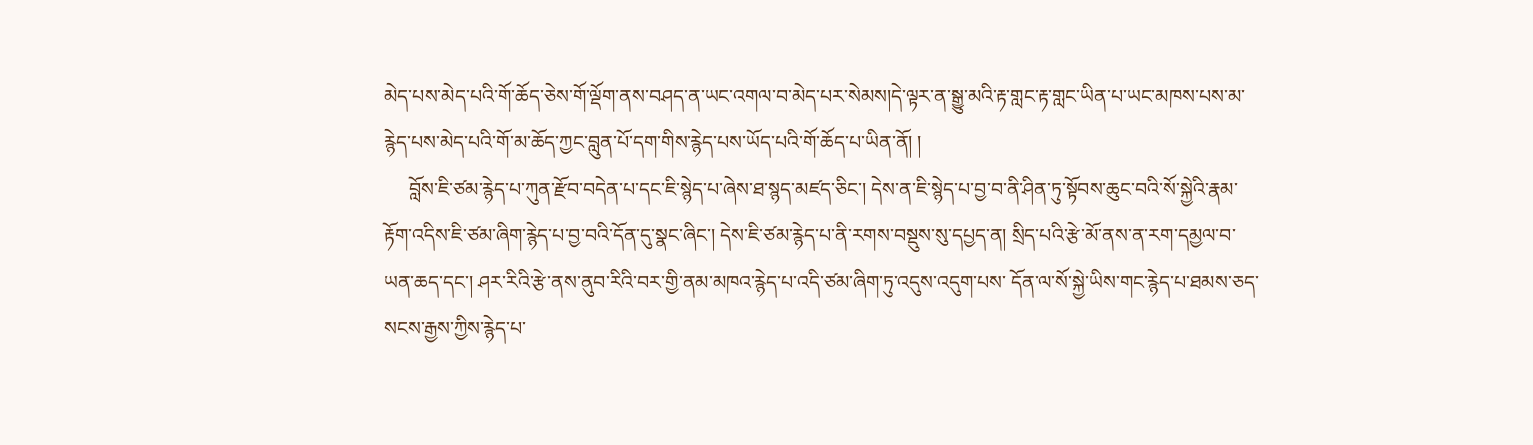མེད་པས་མེད་པའི་གོ་ཆོད་ཅེས་གོ་ལྡོག་ནས་བཤད་ན་ཡང་འགལ་བ་མེད་པར་སེམས།དེ་ལྟར་ན་སྒྱུ་མའི་རྟ་གླང་རྟ་གླང་ཡིན་པ་ཡང་མཁས་པས་མ་རྙེད་པས་མེད་པའི་གོ་མ་ཆོད་ཀྱང་བླུན་པོ་དག་གིས་རྙེད་པས་ཡོད་པའི་གོ་ཆོད་པ་ཡིན་ནོ། །
     བློས་ཇི་ཙམ་རྙེད་པ་ཀུན་རྫོབ་བདེན་པ་དང་ཇི་སྙེད་པ་ཞེས་ཐ་སྙད་མཛད་ཅིང་། དེས་ན་ཇི་སྙེད་པ་བྱ་བ་ནི་ཤིན་ཏུ་སྟོབས་ཆུང་བའི་སོ་སྐྱེའི་རྣམ་རྟོག་འདིས་ཇི་ཙམ་ཞིག་རྙེད་པ་བྱ་བའི་དོན་དུ་སྣང་ཞིང་། དེས་ཇི་ཙམ་རྙེད་པ་ནི་རགས་བསྡུས་སུ་དཔྱད་ན། སྲིད་པའི་རྩེ་མོ་ནས་ན་རག་དམྱལ་བ་ཡན་ཆད་དང་། ཤར་རིའི་རྩེ་ནས་ནུབ་རིའི་བར་གྱི་ནམ་མཁའ་རྙེད་པ་འདི་ཙམ་ཞིག་ཏུ་འདུས་འདུག་པས་ དོན་ལ་སོ་སྐྱེ་ཡིས་གང་རྙེད་པ་ཐམས་ཅད་སངས་རྒྱས་ཀྱིས་རྙེད་པ་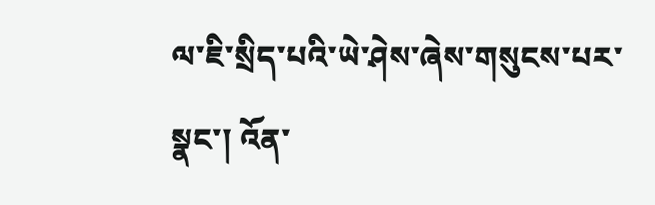ལ་ཇི་སྲིད་པའི་ཡེ་ཤེས་ཞེས་གསུངས་པར་སྣང་། འོན་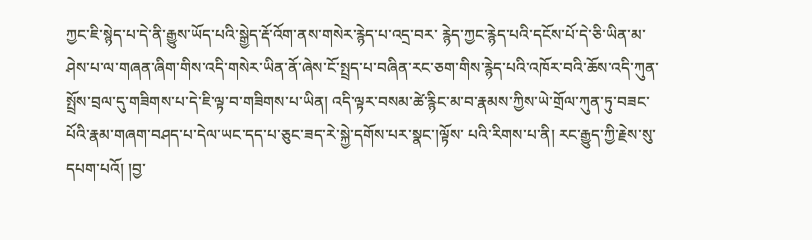ཀྱང་ཇི་སྙེད་པ་དེ་ནི་རྒྱུས་ཡོད་པའི་སྒྱེད་རྡོ་འོག་ནས་གསེར་རྙེད་པ་འདྲ་བར་ རྙེད་ཀྱང་རྙེད་པའི་དངོས་པོ་དེ་ཅི་ཡིན་མ་ཤེས་པ་ལ་གཞན་ཞིག་གིས་འདི་གསེར་ཡིན་ནོ་ཞེས་ངོ་སྤྲད་པ་བཞིན་རང་ཅག་གིས་རྙེད་པའི་འཁོར་བའི་ཆོས་འདི་ཀུན་སྤྲོས་བྲལ་དུ་གཟིགས་པ་དེ་ཇི་ལྟ་བ་གཟིགས་པ་ཡིན། འདི་ལྟར་བསམ་ཚེ་རྙིང་མ་བ་རྣམས་ཀྱིས་ཡེ་གྲོལ་ཀུན་ཏུ་བཟང་པོའི་རྣམ་གཞག་བཤད་པ་དེལ་ཡང་དད་པ་ཅུང་ཟད་རེ་སྐྱེ་དགོས་པར་སྣང་།ལྟོས་ པའི་རིགས་པ་ནི། རང་རྒྱུད་ཀྱི་རྗེས་སུ་དཔག་པའོ། །བྱ་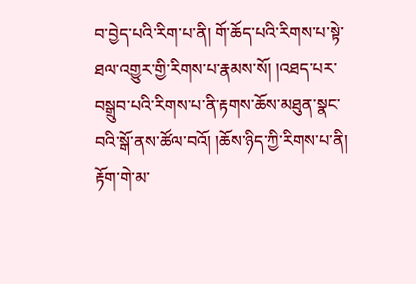བ་བྱེད་པའི་རིག་པ་ནི། གོ་ཆོད་པའི་རིགས་པ་སྟེ་ཐལ་འགྱུར་གྱི་རིགས་པ་རྣམས་སོ། །འཐད་པར་བསྒྲུབ་པའི་རིགས་པ་ནི་རྟགས་ཆོས་མཐུན་སྣང་བའི་སྒོ་ནས་ཚོལ་བའོ། །ཆོས་ཉིད་ཀྱི་རིགས་པ་ནི། རྟོག་གེ་མ་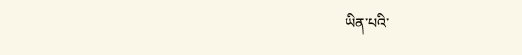ཡིན་པའི་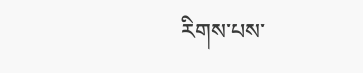རིགས་པས་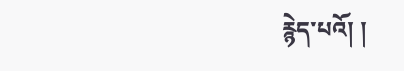རྙེད་པའོ། །